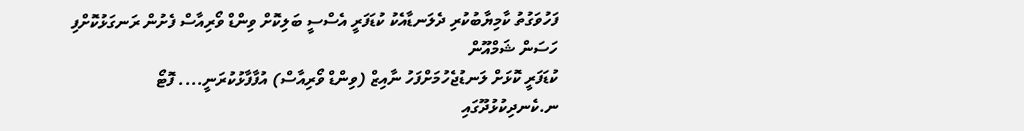ފަހުވަގުތު ކާމިޔާބުކުރި ދެލަނޑާއެކު ކުޑަފަރީ އެސްސީ ބަލިކޮށް ވިންޑް ވޯރިއާސް ފެށުން ރަނގަޅުކޮށްފި
ހަސަން ޝަމްއޫން
ކުޑަފަރީ ކޮޅަށް ލަނޑުޖެހުމަށްފަހު ނާއިޒް (ވިންޑް ވޯރިއާސް) އުފާފާޅުކުރަނީ.... ފޮޓޯ
ނ.ކެނދިކުޅުދޫގައި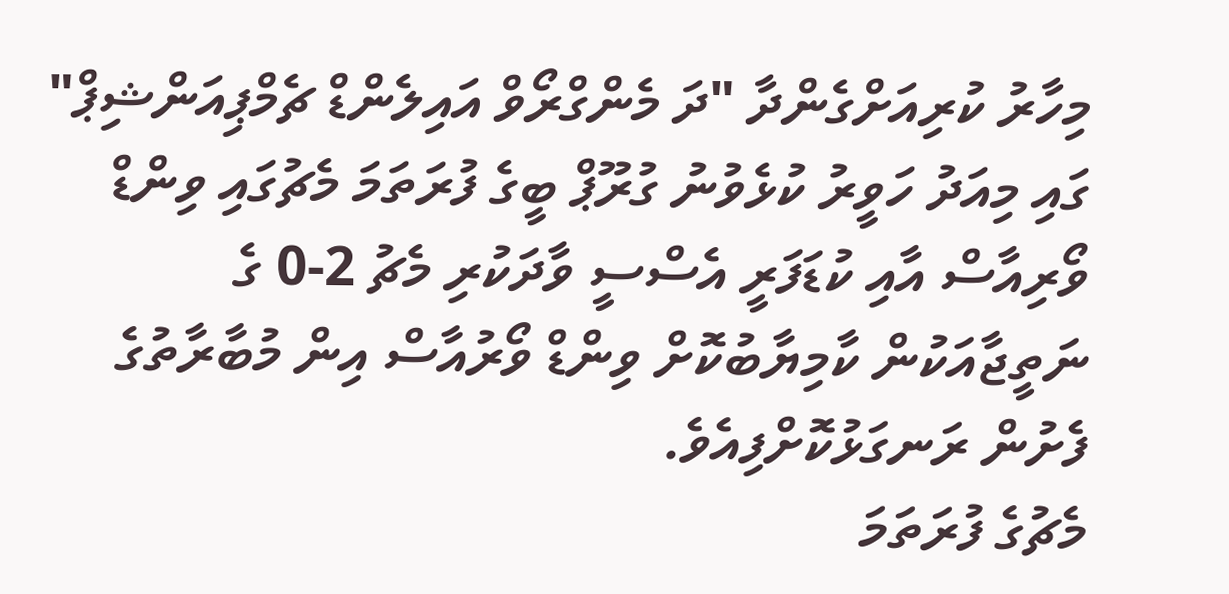މިހާރު ކުރިއަށްގެންދާ "ދަ މެންގްރޯވް އައިލެންޑް ޗެމްޕިއަންޝިޕް" ގައި މިއަދު ހަވީރު ކުޅެވުނު ގުރޫޕް ބީގެ ފުރަތަމަ މެޗުގައި ވިންޑް ވޯރިއާސް އާއި ކުޑަފަރީ އެސްސީ ވާދަކުރި މެޗު 2-0 ގެ ނަތީޖާއަކުން ކާމިޔާބުކޮށް ވިންޑް ވޯރުއާސް އިން މުބާރާތުގެ ފެށުން ރަނގަޅުކޮށްފިއެވެ.
މެޗުގެ ފުރަތަމަ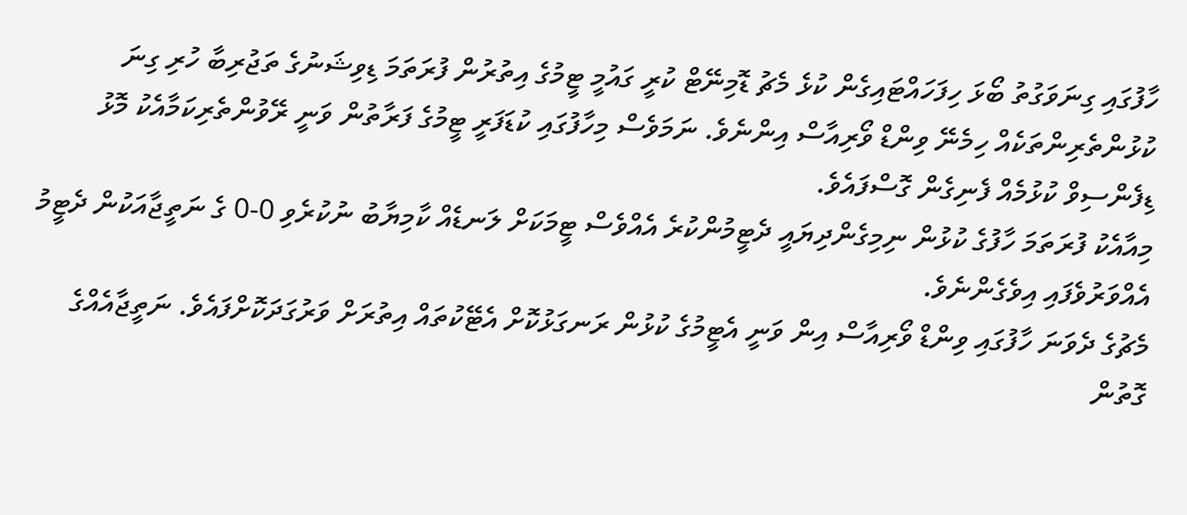ހާފުގައި ގިނަވަގުތު ބޯޅަ ހިފަހައްޓައިގެން ކުޅެ މެޗު ޑޮމިނޭޓް ކުރީ ގައުމީ ޓީމުގެ އިތުރުން ފުރަތަމަ ޑިވިޝަނުގެ ތަޖުރިބާ ހުރި ގިނަ ކުޅުންތެރިންތަކެއް ހިމެނޭ ވިންޑް ވޯރިއާސް އިންނެވެ. ނަމަވެސް މިހާފުގައި ކުޑަފަރީ ޓީމުގެ ފަރާތުން ވަނީ ރޭވުންތެރިކަމާއެކު މޮޅު ޑިފެންސިވް ކުޅުމެއް ފެނިގެން ގޮސްފައެވެ.
މިއާއެކު ފުރަތަމަ ހާފުގެ ކުޅުން ނިމިގެންދިޔައީ ދެޓީމުންކުރެ އެއްވެސް ޓީމަކަށް ލަނޑެއް ކާމިޔާބު ނުކުރެވި 0-0 ގެ ނަތީޖާއަކުން ދެޓީމު އެއްވަރުވެފައި އިވެގެންނެވެ.
މެޗުގެ ދެވަނަ ހާފުގައި ވިންޑް ވޯރިއާސް އިން ވަނީ އެޓީމުގެ ކުޅުން ރަނގަޅުކޮށް އެޓޭކުތައް އިތުރަށް ވަރުގަދަކޮށްފައެވެ. ނަތީޖާއެއްގެ ގޮތުން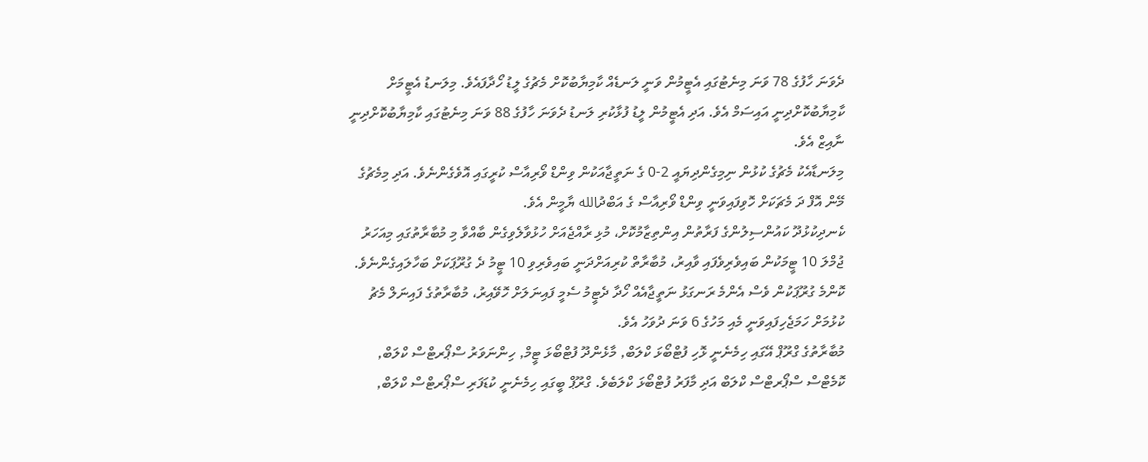ދެވަނަ ހާފުގެ 78 ވަނަ މިނެޓުގައި އެޓީމުން ވަނީ ލަނޑެއް ކާމިޔާބުކޮށް މެޗުގެ ލީޑު ހޯދާފައެވެ. މިލަނޑު އެޓީމަށް ކާމިޔާބުކޮށްދިނީ އައިސަމް އެވެ. އަދި އެޓީމުން ލީޑު ފުޅާކުރި ލަނޑު ދެވަނަ ހާފުގެ 88 ވަނަ މިނެޓުގައި ކާމިޔާބުކޮށްދިނީ ނާއިޒް އެވެ.
މިލަނޑާއެކު މެޗުގެ ކުޅުން ނިމިގެންދިޔައީ 2-0 ގެ ނަތީޖާއަކުން ވިންޑް ވޯރިއާސް ކުރީގައި އޮވެގެންނެވެ. އަދި މިމެޗުގެ މޭން އޮފް ދަ މެޗަކަށް ހޮވިފައިވަނީ ވިންޑް ވޯރިއާސް ގެ އަބްދުالله ޔާމީން އެވެ.
ކެނދިކުޅުދޫ ކައުންސިލުންގެ ފަރާތުން އިންތިޒާމުކޮށް، މުޅި ރާއްޖެއަށް ހުޅުވާލެވިގެން ބާއްވާ މި މުބާރާތުގައި މިއަހަރު ޖުމްލަ 10 ޓީމަކުން ބައިވެރިވެފައި ވާއިރު، މުބާރާތް ކުރިއަށްދަނީ ބައިވެރިވި 10 ޓީމު ދެ ގުރޫޕަކަށް ބަހާލައިގެންނެވެ. ކޮންމެ ގުރޫޕަކުން ވެސް އެންމެ ރަނގަޅު ނަތީޖާއެއް ހޯދާ ދެޓީމު ސެމީ ފައިނަލަށް ހޮވޭއިރު، މުބާރާތުގެ ފައިނަލް މެޗު ކުޅުމަށް ހަމަޖެހިފައިވަނީ މެއި މަހުގެ 6 ވަނަ ދުވަހު އެވެ.
މުބާރާތުގެ ގްރޫޕް އޭގައި ހިމެނެނީ ޅޮހި ފުޓްބޯޅަ ކްލަބް, މާޅެންދޫ ފުޓްބޯޅަ ޓީމް, ހިންނަވަރު ސްޕޯރޓްސް ކްލަބް, ކޮމެޓްސް ސްޕޯރޓްސް ކްލަބް އަދި މާފަރު ފުޓްބޯޅަ ކްލަބެވެ. ގްރޫޕް ބީގައި ހިމެނެނީ ކުޑަފަރި ސްޕޯރޓްސް ކްލަބް,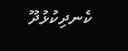ކެނދިކުޅުދޫ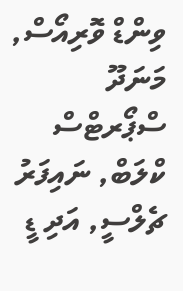ވިންޑް ވޮރިއޯސް, މަނަދޫ ސްޕޯރޓްސް ކްލަބް, ނައިފަރު ޗެލްސީ, އަދި ޑީ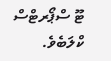ޓޫ ސްޕޯރޓްސް ކްލަބެވެ.